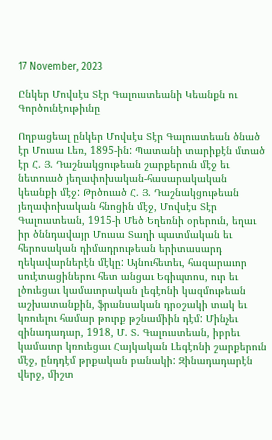17 November, 2023

Ընկեր Մովսէս Տէր Գալուստեանի Կեանքն ու Գործունէութիւնը

Ողբացեալ ընկեր Մովսէս Տէր Գալուստեան ծնած էր Մուսա Լեռ, 1895-ին: Պատանի տարիքէն մտած էր Հ. Յ. Դաշնակցութեան շարքերուն մէջ եւ նետուած յեղափոխական-հասարակական կեանքի մէջ: Թրծուած Հ. Յ. Դաշնակցութեան յեղափոխական հնոցին մէջ, Մովսէս Տէր Գալուստեան, 1915-ի Մեծ Եղեռնի օրերուն, եղաւ իր ծննդավայր Մուսա Տաղի պատմական եւ հերոսական դիմադրութեան երիտասարդ ղեկավարներէն մէկը: Այնուհետեւ, հազարաւոր սուէտացիներու հետ անցաւ Եգիպտոս, ուր եւ լծուեցաւ կամաւորական լեգէոնի կազմութեան աշխատանքին, ֆրանսական դրօշակի տակ եւ կռուելու համար թուրք թշնամիին դէմ: Մինչեւ զինադադար, 1918, Մ. Տ. Գալուստեան, իբրեւ կամաւոր կռուեցաւ Հայկական Լեգէոնի շարքերուն մէջ, ընդդէմ թրքական բանակի: Զինադադարէն վերջ, միշտ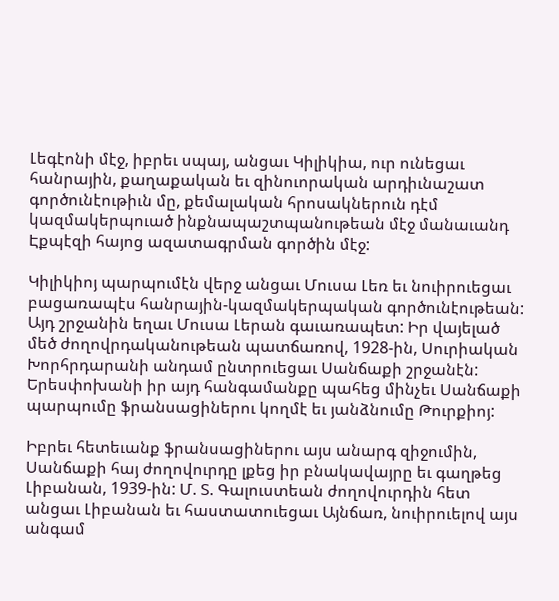Լեգէոնի մէջ, իբրեւ սպայ, անցաւ Կիլիկիա, ուր ունեցաւ հանրային, քաղաքական եւ զինուորական արդիւնաշատ գործունէութիւն մը, քեմալական հրոսակներուն դէմ կազմակերպուած ինքնապաշտպանութեան մէջ մանաւանդ Էքպէզի հայոց ազատագրման գործին մէջ:

Կիլիկիոյ պարպումէն վերջ անցաւ Մուսա Լեռ եւ նուիրուեցաւ բացառապէս հանրային-կազմակերպական գործունէութեան: Այդ շրջանին եղաւ Մուսա Լերան գաւառապետ: Իր վայելած մեծ ժողովրդականութեան պատճառով, 1928-ին, Սուրիական Խորհրդարանի անդամ ընտրուեցաւ Սանճաքի շրջանէն: Երեսփոխանի իր այդ հանգամանքը պահեց մինչեւ Սանճաքի պարպումը ֆրանսացիներու կողմէ եւ յանձնումը Թուրքիոյ:

Իբրեւ հետեւանք ֆրանսացիներու այս անարգ զիջումին, Սանճաքի հայ ժողովուրդը լքեց իր բնակավայրը եւ գաղթեց Լիբանան, 1939-ին: Մ. Տ. Գալուստեան ժողովուրդին հետ անցաւ Լիբանան եւ հաստատուեցաւ Այնճառ, նուիրուելով այս անգամ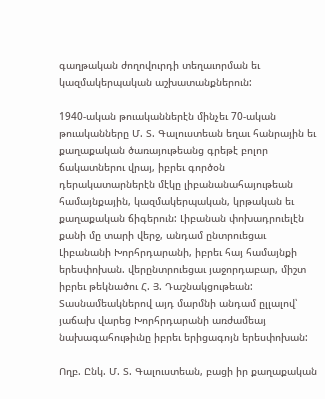գաղթական ժողովուրդի տեղաւորման եւ կազմակերպական աշխատանքներուն:

1940-ական թուականներէն մինչեւ 70-ական թուականները Մ. Տ. Գալուստեան եղաւ հանրային եւ քաղաքական ծառայութեանց գրեթէ բոլոր ճակատներու վրայ, իբրեւ գործօն դերակատարներէն մէկը լիբանանահայութեան համայնքային, կազմակերպական, կրթական եւ քաղաքական ճիգերուն: Լիբանան փոխադրուելէն քանի մը տարի վերջ, անդամ ընտրուեցաւ Լիբանանի Խորհրդարանի, իբրեւ հայ համայնքի երեսփոխան. վերընտրուեցաւ յաջորդաբար, միշտ իբրեւ թեկնածու Հ. Յ. Դաշնակցութեան: Տասնամեակներով այդ մարմնի անդամ ըլլալով՝ յաճախ վարեց Խորհրդարանի առժամեայ նախագահութիւնը իբրեւ երիցագոյն երեսփոխան:

Ողբ. Ընկ. Մ. Տ. Գալուստեան, բացի իր քաղաքական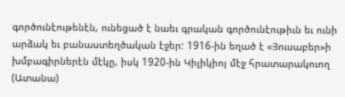գործունէութենէն, ունեցած է նաեւ գրական գործունէութիւն եւ ունի արձակ եւ բանաստեղծական էջեր: 1916-ին եղած է «Յուսաբեր»ի խմբագիրներէն մէկը, իսկ 1920-ին Կիլիկիոյ մէջ հրատարակուող (Ատանա)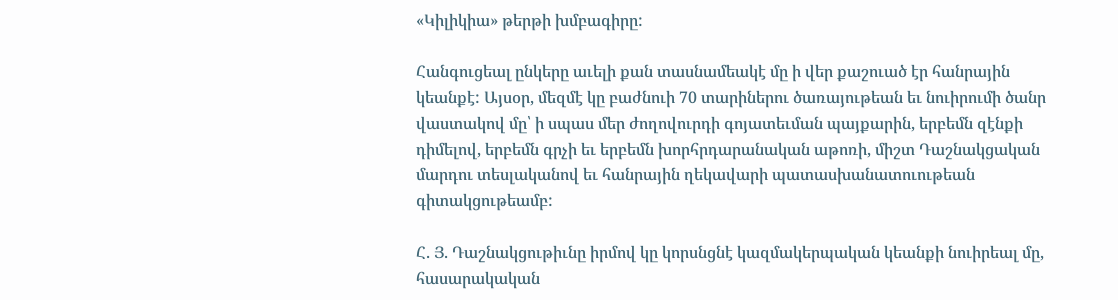«Կիլիկիա» թերթի խմբագիրը:

Հանգուցեալ ընկերը աւելի քան տասնամեակէ մը ի վեր քաշուած էր հանրային կեանքէ: Այսօր, մեզմէ կը բաժնուի 70 տարիներու ծառայութեան եւ նուիրումի ծանր վաստակով մը՝ ի սպաս մեր ժողովուրդի գոյատեւման պայքարին, երբեմն զէնքի դիմելով, երբեմն գրչի եւ երբեմն խորհրդարանական աթոռի, միշտ Դաշնակցական մարդու տեսլականով եւ հանրային ղեկավարի պատասխանատուութեան գիտակցութեամբ:

Հ. Յ. Դաշնակցութիւնը իրմով կը կորսնցնէ կազմակերպական կեանքի նուիրեալ մը, հասարակական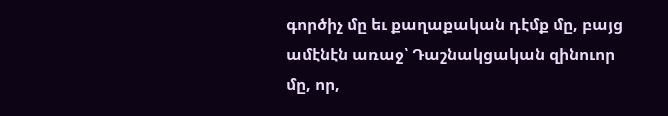գործիչ մը եւ քաղաքական դէմք մը, բայց ամէնէն առաջ՝ Դաշնակցական զինուոր մը, որ,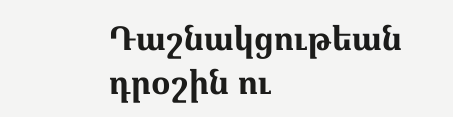Դաշնակցութեան դրօշին ու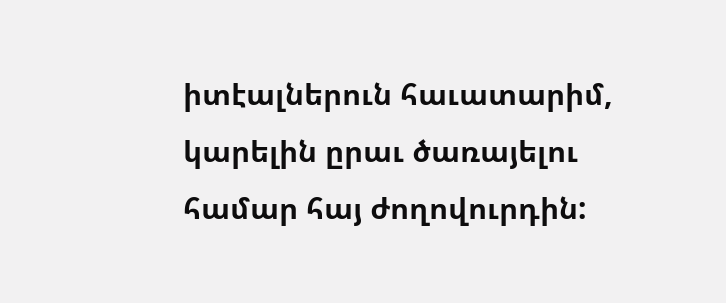իտէալներուն հաւատարիմ, կարելին ըրաւ ծառայելու համար հայ ժողովուրդին: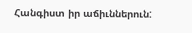Հանգիստ իր աճիւններուն: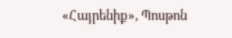«Հայրենիք», Պոսթոն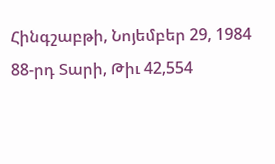Հինգշաբթի, Նոյեմբեր 29, 1984
88-րդ Տարի, Թիւ 42,554